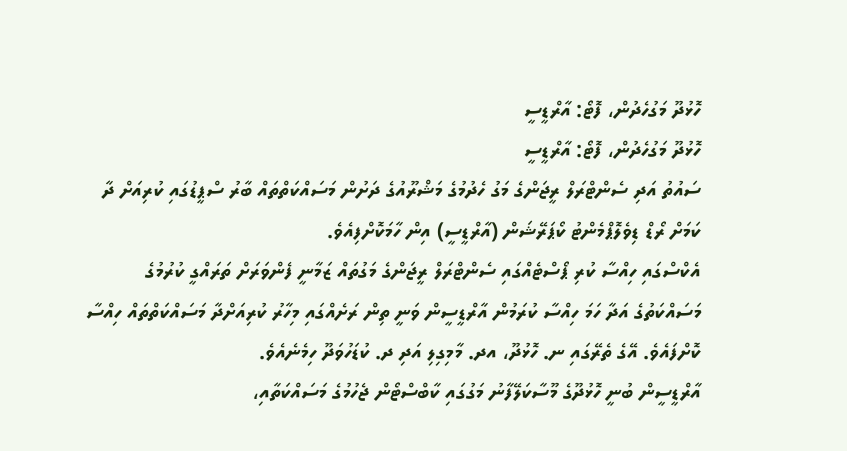ހޮޅުދޫ މަގުހެދުން، ފޮޓޯ: އާރްޑީސީ
ހޮޅުދޫ މަގުހެދުން، ފޮޓޯ: އާރްޑީސީ
ސައުތު އަދި ސެންޓްރަލް ރީޖަންގެ މަގު ހެދުމުގެ މަޝްރޫއުގެ ދަށުން މަސައްކަތްތައް ބާރު ސްޕީޑުގައި ކުރިއަށް ދާ ކަމަށް ރޯޑް ޑިވެލޮޕްމެންޓު ކޯޕަރޭޝަން (އާރްޑީސީ) އިން ހާމަކޮށްފިއެވެ.
އެކްސްގައި ހިއްސާ ކުރި ޕޯސްޓެއްގައި ސެންޓްރަލް ރީޖަންގެ މަގުތައް ޒަމާނީ ފެންވަރަށް ތަރައްގީ ކުރުމުގެ މަސައްކަތުގެ އަދާ ހަމަ ހިއްސާ ކުރަމުން އާރްޑީސީން ވަނީ ތިން ރަށެއްގައި މިހާރު ކުރިއަށްދާ މަސައްކަތްތައް ހިއްސާ ކޮށްފައެވެ. އޭގެ ތެރޭގައި ނ. ހޮޅުދޫ، އދ. މާމިގިލި އަދި ދ. ކުޑަހުވަދޫ ހިމެނެއެވެ.
އާރްޑީސީން ބުނީ ހޮޅުދޫގެ މޫސާކަލޭފާނު މަގުގައި ކާބްސްޓޯން ޖެހުމުގެ މަސައްކަތާއި،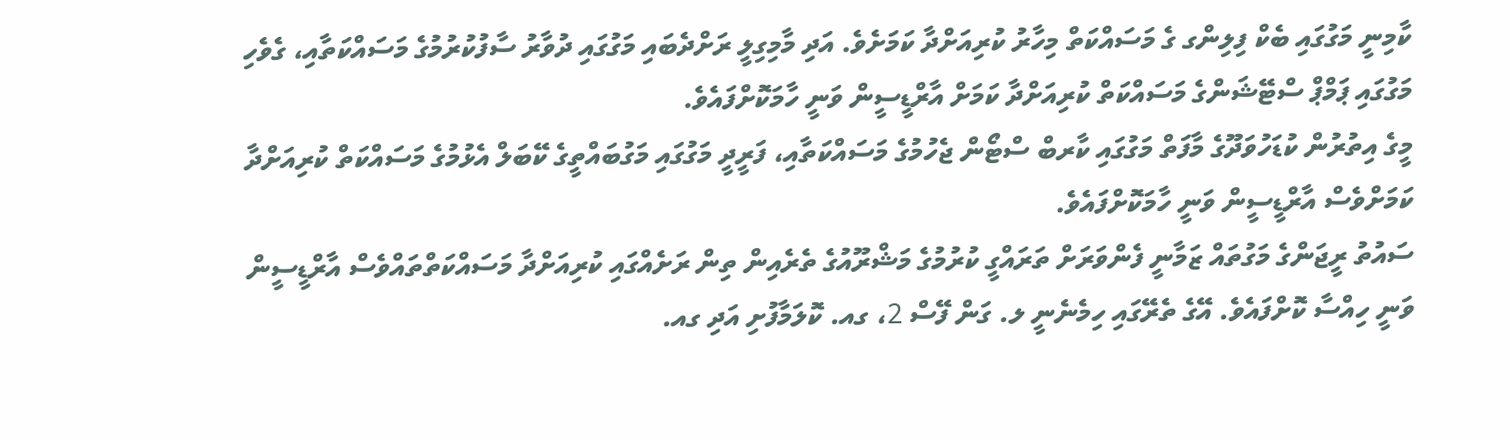ކާމިނީ މަގުގައި ބެކް ފިލިންގ ގެ މަސައްކަތް މިހާރު ކުރިއަށްދާ ކަމަށެވެ. އަދި މާމިގިލީ ރަށްދެބައި މަގުގައި ދުވާރު ސާފުކުރުމުގެ މަސައްކަތާއި، ގެވެހި މަގުގައި ޕަމްޕް ސްޓޭޝަންގެ މަސައްކަތް ކުރިއަށްދާ ކަމަށް އާރްޑީސީން ވަނީ ހާމަކޮށްފައެވެ.
މީގެ އިތުރުން ކުޑަހުވަދޫގެ މާފަތް މަގުގައި ކާރބް ސްޓޯން ޖެހުމުގެ މަސައްކަތާއި، ފަރީދީ މަގުގައި މަގުބައްތީގެ ކޭބަލް އެޅުމުގެ މަސައްކަތް ކުރިއަށްދާ ކަމަށްވެސް އާރްޑީސީން ވަނީ ހާމަކޮށްފައެވެ.
ސައުތު ރީޖަންގެ މަގުތައް ޒަމާނީ ފެންވަރަށް ތަރައްގީ ކުރުމުގެ މަޝްރޫއުގެ ތެރެއިން ތިން ރަށެއްގައި ކުރިއަށްދާ މަސައްކަތްތައްވެސް އާރްޑީސީން ވަނީ ހިއްސާ ކޮށްފައެވެ. އޭގެ ތެރޭގައި ހިމެނެނީ ލ. ގަން ފޭސް 2، ގއ. ކޮލަމާފުށި އަދި ގއ.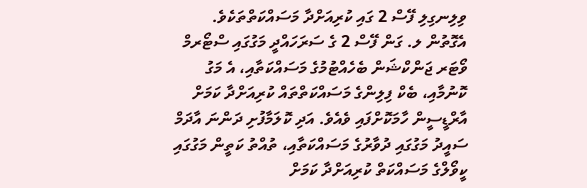ވިލިނގިލި ފޭސް 2 ގައި ކުރިއަށްދާ މަސައްކަތްތަކެވެ.
އެގޮތުން ލ. ގަން ފޭސް 2 ގެ ސަރަހައްދީ މަގުގައި ސްޓޯރމް ވޯޓަރ ޖަންކްޝަން ބެހެއްޓުމުގެ މަސައްކަތާއި، އެ މަގު ކޮނުމާއި، ބެކް ފިލިންގެ މަސައްކަތްތައް ކުރިއަށްދާ ކަމަށް އާރްޑީސީން ހާމަކޮށްފައި ވެއެވެ. އަދި ކޮލަމާފުށި ދަންނަ އާދަމް ސައީދު މަގުގައި ދުވާރުގެ މަސައްކަތާއި، ތުއްތު ކަތީން މަގުގައި ކީވޯލްގެ މަސައްކަތް ކުރިއަށްދާ ކަމަށް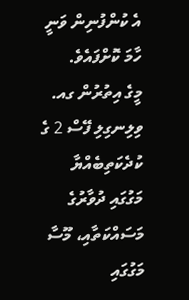އެ ކުންފުނިން ވަނީ ހާމަ ކޮށްފައެވެ.
މީގެ އިތުރުން ގއ. ވިލިނގިލި ފޭސް 2 ގެ ކުދެކަތިބެއްޔާ މަގުގައި ދުވާރުގެ މަސައްކަތާއި، މޫސާ މަގުގައި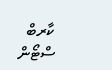ކާރބް ސްޓޯން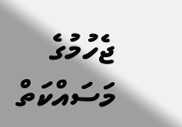ޖެހުމުގެ މަސައްކަތް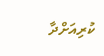ކުރިއަށްދާ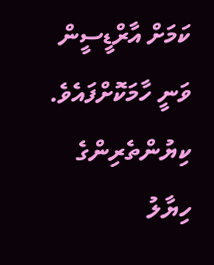ކަމަށް އާރްޑީސީން ވަނީ ހާމަކޮށްފައެވެ.
ކިޔުންތެރިންގެ ހިޔާލު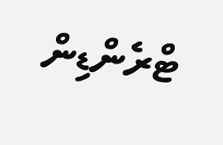ޓްރެންޑިން